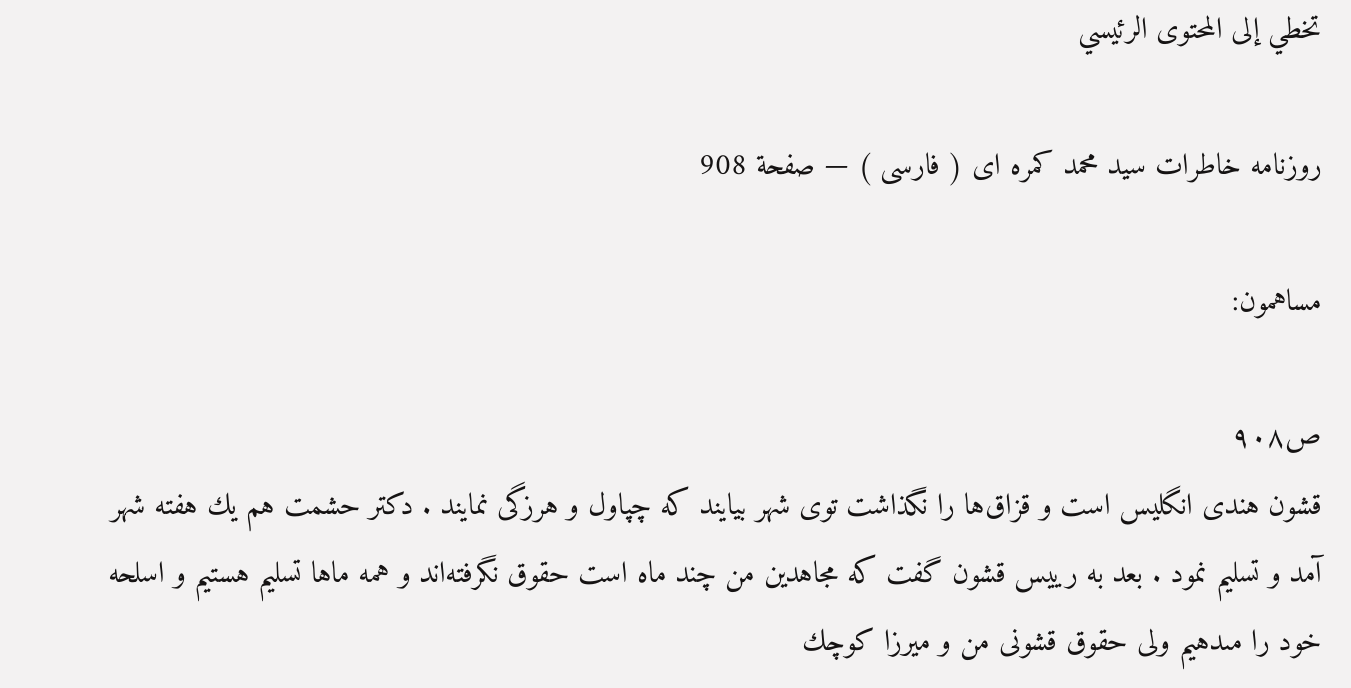تخطي إلى المحتوى الرئيسي

روزنامه خاطرات سيد محمد كمره اى ( فارسى ) — صفحة 908

مساهمون:

ص٩٠٨
قشون هندى انگليس است و قزاق‌ها را نگذاشت توى شهر بيايند كه چپاول و هرزگى نمايند . دكتر حشمت هم يك هفته شهر آمد و تسليم نمود . بعد به رييس قشون گفت كه مجاهدين من چند ماه است حقوق نگرفته‌اند و همه ماها تسليم هستيم و اسلحه خود را مىدهيم ولى حقوق قشونى من و ميرزا كوچك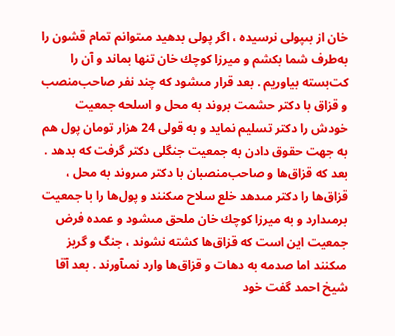خان از بىپولى نرسيده ، اگر پولى بدهيد مىتوانم تمام قشون را به‌طرف شما بكشم و ميرزا كوچك خان تنها بماند و آن را كت‌بسته بياوريم . بعد قرار مىشود كه چند نفر صاحب‌منصب و قزاق با دكتر حشمت بروند به محل و اسلحه جمعيت خودش را دكتر تسليم نمايد و به قولى 24 هزار تومان پول هم به جهت حقوق دادن به جمعيت جنگلى دكتر گرفت كه بدهد . بعد كه قزاق‌ها و صاحب‌منصبان با دكتر مىروند به محل ، قزاق‌ها را دكتر مىدهد خلع سلاح مىكنند و پول‌ها را با جمعيت برمىدارد و به ميرزا كوچك خان ملحق مىشود و عمده فرض جمعيت اين است كه قزاق‌ها كشته نشوند ، جنگ و گريز مىكنند اما صدمه به دهات و قزاق‌ها وارد نمىآورند . بعد آقا شيخ احمد گفت خود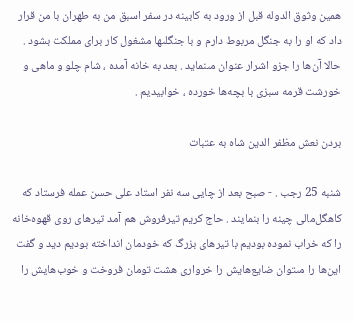همين وثوق الدوله قبل از ورود به كابينه در سفر اسبق من به طهران با من قرار داد كه او را به جنگل مربوط دارم و با جنگلىها مشغول كار براى مملكت بشود . حالا آن‌ها را جزو اشرار عنوان مىنمايد . بعد به خانه آمده ، شام چلو و ماهى و خورشت قرمه سبزى با بچه‌ها خورده ، خوابيديم .

بردن نعش مظفر الدين شاه به عتبات

شنبه 25 رجب . - صبح بعد از چايى سه نفر استاد على حسن عمله فرستاد كه كاهگل‌مالى چينه را بنمايند . حاج كريم تيرفروش هم آمد تيرهاى روى قهوه‌خانه را كه خراب نموده بوديم با تيرهاى بزرگ كه خودمان انداخته بوديم ديد و گفت اين‌ها را مىتوان ضايع‌هايش را خروارى هشت تومان فروخت و خوب‌هايش را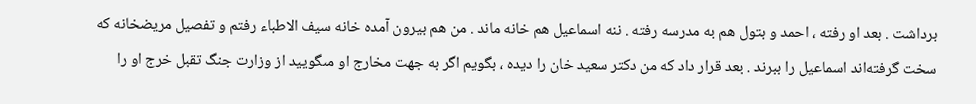برداشت . بعد او رفته ، احمد و بتول هم به مدرسه رفته . ننه اسماعيل هم خانه ماند . من هم بيرون آمده خانه سيف الاطباء رفتم و تفصيل مريضخانه كه سخت گرفته‌اند اسماعيل را ببرند . بعد قرار داد كه من دكتر سعيد خان را ديده ، بگويم اگر به جهت مخارج او مىگوييد از وزارت جنگ تقبل خرج او را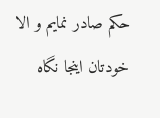حكم صادر نمايم و الا خودتان اينجا نگاه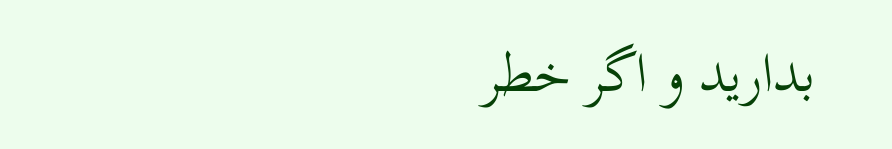بداريد و اگر خطر